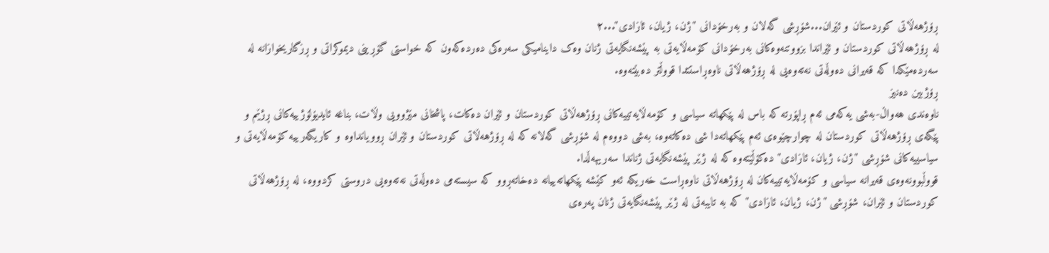ڕۆژهەڵاتی کوردستان و ئێران...شۆڕشی گەلان و بەرخۆدانی "ژن، ژیان، ئازادی"...٢
لە ڕۆژهەڵاتی کوردستان و ئێراندا بزووتنەوەکانی بەرخۆدانی کۆمەڵایەتی بە پێشەنگایەتی ژنان وەک داینامیکی سەرەکی دەردەکەون کە خواستی گۆڕینی دیموکراتی و ڕزگاریخوازانە لە سەردەمێکدا کە قەیرانی دەوڵەتی نەتەوەیی لە ڕۆژهەڵاتی ناوەڕاستتدا قووڵتر دەبێتەوە.
ڕۆژبین دەنیز
ناوەندی هەواڵ-بەشی یەکەمی ئەم ڕاپۆرتە کە باس لە پێکهاتە سیاسی و کۆمەڵایەتییەکانی ڕۆژهەڵاتی کوردستان و ئێران دەکات، پاشخانی مێژوویی وڵات، بناغە ئایدیۆلۆژییەکانی ڕژێم و پێگەی ڕۆژهەڵاتی کوردستان لە چوارچێوەی ئەم پێکهاتەدا شی دەکاتەوە، بەشی دووەم لە شۆڕشی گەلانە کە لە ڕۆژهەڵاتی کوردستان و ئێران ڕوویانداوە و کاریگەرییە کۆمەڵایەتی و سیاسییەکانی شۆڕشی "ژن، ژیان، ئازادی" دەکۆڵێتەوە کە لە ژێر پێشەنگایەتی ژناندا سەریهەڵدا.
قووڵبوونەوەی قەیرانە سیاسی و کۆمەڵایەتییەکان لە ڕۆژهەڵاتی ناوەڕاست خەریکە ئەو کێشە پێکهاتەییانە دەخاتەڕوو کە سیستەمی دەوڵەتی نەتەوەیی دروستی کردووە، لە ڕۆژهەڵاتی کوردستان و ئێران، شۆڕشی "ژن، ژیان، ئازادی" کە بە تایبەتی لە ژێر پێشەنگایەتی ژنان پەرەی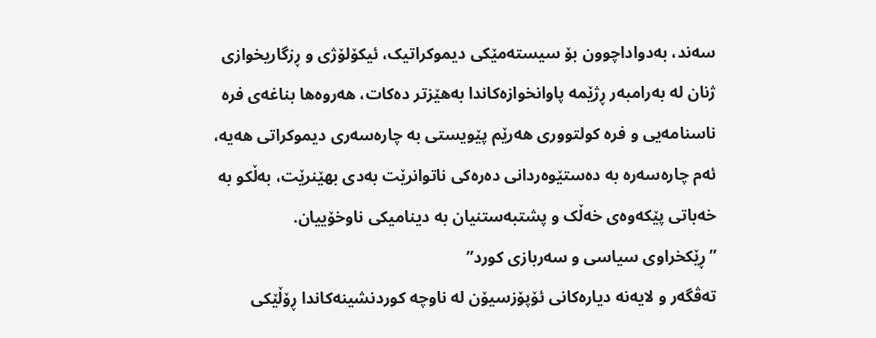سەند، بەدواداچوون بۆ سیستەمێکی دیموکراتیک، ئیکۆلۆژی و ڕزگاریخوازی ژنان لە بەرامبەر ڕژێمە پاوانخوازەکاندا بەهێزتر دەکات، هەروەها بناغەی فرە ناسنامەیی و فرە کولتووری هەرێم پێویستی بە چارەسەری دیموکراتی هەیە، ئەم چارەسەرە بە دەستێوەردانی دەرەکی ناتوانرێت بەدی بهێنرێت، بەڵکو بە خەباتی پێکەوەی خەڵک و پشتبەستنیان بە دینامیکی ناوخۆییان.
”ڕێکخراوی سیاسی و سەربازی کورد”
تەڤگەر و لایەنە دیارەکانی ئۆپۆزسیۆن لە ناوچە کوردنشینەکاندا ڕۆڵێکی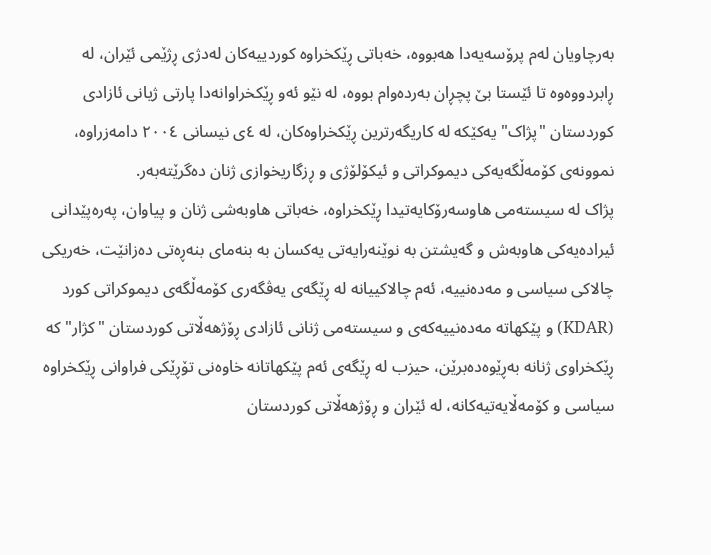بەرچاویان لەم پرۆسەیەدا هەبووە، خەباتی ڕێکخراوە کوردییەکان لەدژی ڕژێمی ئێران، لە ڕابردووەوە تا ئێستا بێ پچڕان بەردەوام بووە، لە نێو ئەو ڕێکخراوانەدا پارتی ژیانی ئازادی کوردستان "پژاک" یەکێکە لە کاریگەرترین ڕێکخراوەکان، لە ٤ی نیسانی ٢٠٠٤ دامەزراوە، نموونەی کۆمەڵگەیەکی دیموکراتی و ئیکۆلۆژی و ڕزگاریخوازی ژنان دەگرێتەبەر.
پژاک لە سیستەمی هاوسەرۆکایەتیدا ڕێکخراوە، خەباتی هاوبەشی ژنان و پیاوان، پەرەپێدانی ئیرادەیەکی هاوبەش و گەیشتن بە نوێنەرایەتی یەکسان بە بنەمای بنەڕەتی دەزانێت، خەریکی چالاکی سیاسی و مەدەنییە، ئەم چالاکییانە لە ڕێگەی یەڤگەری کۆمەڵگەی دیموکراتی کورد (KDAR) و پێکهاتە مەدەنییەکەی و سیستەمی ژنانی ئازادی ڕۆژهەڵاتی کوردستان "کژار" کە ڕێکخراوی ژنانە بەڕێوەدەبرێن، حیزب لە ڕێگەی ئەم پێکهاتانە خاوەنی تۆڕێکی فراوانی ڕێکخراوە سیاسی و کۆمەڵایەتیەکانە، لە ئێران و ڕۆژهەڵاتی کوردستان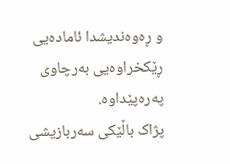و ڕەوەندیشدا ئامادەیی ڕێکخراوەیی بەرچاوی پەرەپێداوە.
پژاک باڵێکی سەربازیشی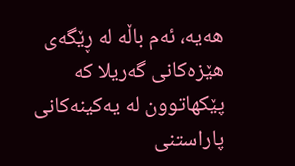هەیە، ئەم باڵە لە ڕێگەی هێزەکانی گەریلا کە پێکهاتوون لە یەکینەکانی پاراستنی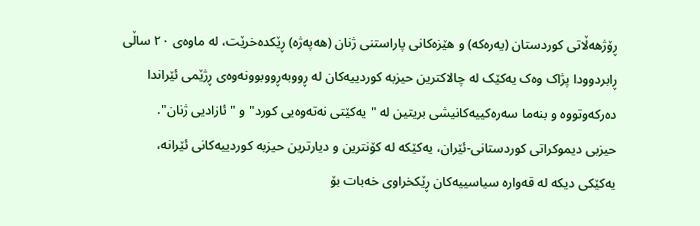ڕۆژهەڵاتی کوردستان (یەرەکە) و هێزەکانی پاراستنی ژنان (هەپەژە) ڕێکدەخرێت، لە ماوەی ٢٠ ساڵی ڕابردوودا پژاک وەک یەکێک لە چالاکترین حیزبە کوردییەکان لە ڕووبەڕووبوونەوەی ڕژێمی ئێراندا دەرکەوتووە و بنەما سەرەکییەکانیشی بریتین لە "یەکێتی نەتەوەیی کورد" و "ئازادیی ژنان".
حیزبی دیموکراتی کوردستانی-ئێران، یەکێکە لە کۆنترین و دیارترین حیزبە کوردییەکانی ئێرانە، یەکێکی دیکە لە قەوارە سیاسییەکان ڕێکخراوی خەبات بۆ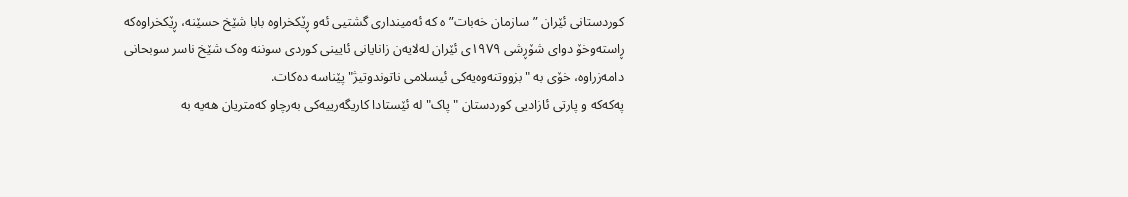کوردستانی ئێران ”سازمان خەبات”ە کە ئەمینداری گشتیی ئەو ڕێکخراوە بابا شێخ حسێنە، ڕێکخراوەکە ڕاستەوخۆ دوای شۆڕشی ١٩٧٩ی ئێران لەلایەن زانایانی ئایینی کوردی سوننە وەک شێخ ناسر سوبحانی دامەزراوە، خۆی بە "بزووتنەوەیەکی ئیسلامی ناتوندوتیژ" پێناسە دەکات.
پەکەکە و پارتی ئازادیی کوردستان "پاک" لە ئێستادا کاریگەرییەکی بەرچاو کەمتریان هەیە بە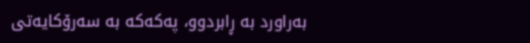بەراورد بە ڕابردوو، پەکەکە بە سەرۆکایەتی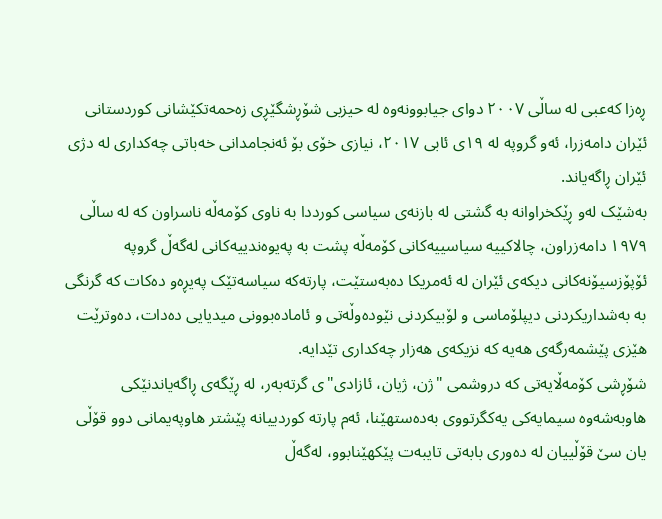ڕەزا کەعبی لە ساڵی ٢٠٠٧ دوای جیابوونەوە لە حیزبی شۆڕشگێڕی زەحمەتکێشانی کوردستانی ئێران دامەزرا، ئەو گروپە لە ١٩ی ئابی ٢٠١٧، نیازی خۆی بۆ ئەنجامدانی خەباتی چەکداری لە دژی ئێران ڕاگەیاند.
بەشێک لەو ڕێکخراوانە بە گشتی لە بازنەی سیاسی کورددا بە ناوی کۆمەڵە ناسراون کە لە ساڵی ١٩٧٩ دامەزراون، چالاکییە سیاسییەکانی کۆمەڵە پشت بە پەیوەندییەکانی لەگەڵ گروپە ئۆپۆزسیۆنەکانی دیکەی ئێران لە ئەمریکا دەبەستێت، پارتەکە سیاسەتێک پەیڕەو دەکات کە گرنگی بە بەشداریکردنی دیپلۆماسی و لۆبیکردنی نێودەوڵەتی و ئامادەبوونی میدیایی دەدات، دەوترێت هێزی پێشمەرگەی هەیە کە نزیکەی هەزار چەکداری تێدایە.
شۆڕشی کۆمەڵایەتی کە دروشمی "ژن، ژیان، ئازادی"ی گرتەبەر، لە ڕێگەی ڕاگەیاندنێکی هاوبەشەوە سیمایەکی یەکگرتووی بەدەستهێنا، ئەم پارتە کوردییانە پێشتر هاوپەیمانی دوو قۆڵی یان سێ قۆڵییان لە دەوری بابەتی تایبەت پێکهێنابوو، لەگەڵ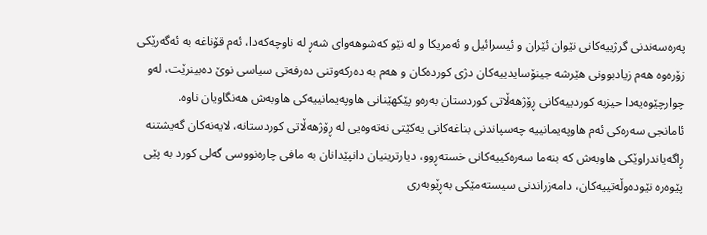پەرەسەندنی گرژییەکانی نێوان ئێران و ئیسرائیل و ئەمریکا و لە نێو کەشوهەوای شەڕ لە ناوچەکەدا، ئەم قۆناغە بە ئەگەرێکی زۆرەوە هەم زیادبوونی هێرشە جینۆسایدییەکان دژی کوردەکان و هەم بە دەرکەوتنی دەرفەتی سیاسی نوێ دەبینرێت، لەو چوارچێوەیەدا حیزبە کوردییەکانی ڕۆژهەڵاتی کوردستان بەرەو پێکهێنانی هاوپەیمانییەکی هاوبەش هەنگاویان ناوە.
ئامانجی سەرەکی ئەم هاوپەیمانییە چەسپاندنی بناغەکانی یەکێتی نەتەوەیی لە ڕۆژهەڵاتی کوردستانە، لایەنەکان گەیشتنە ڕاگەیاندراوێکی هاوبەش کە بنەما سەرەکییەکانی خستەڕوو، دیارترینیان دانپێدانان بە مافی چارەنووسی گەلی کورد بە پێی پێوەرە نێودەوڵەتییەکان، دامەزراندنی سیستەمێکی بەڕێوبەری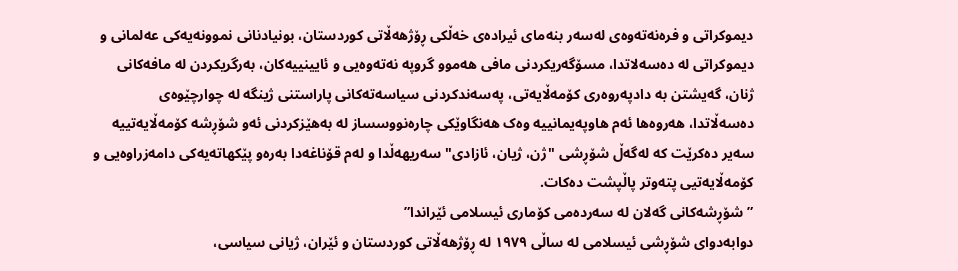دیموکراتی و فرەنەتەوەی لەسەر بنەمای ئیرادەی خەڵکی ڕۆژهەڵاتی کوردستان، بونیادنانی نموونەیەکی عەلمانی و دیموکراتی لە دەسەلاتدا، مسۆگەریکردنی مافی هەموو گروپە نەتەوەیی و ئایینییەکان، بەرگریکردن لە مافەکانی ژنان، گەیشتن بە دادپەروەری کۆمەڵایەتی، پەسەندکردنی سیاسەتەکانی پاراستنی ژینگە لە چوارچێوەی دەسەڵاتدا، هەروەها ئەم هاوپەیمانییە وەک هەنگاوێکی چارەنووسساز لە بەهێزکردنی ئەو شۆڕشە کۆمەڵایەتییە سەیر دەکرێت کە لەگەڵ شۆڕشی "ژن، ژیان، ئازادی" سەریهەڵدا و لەم قۆناغەدا بەرەو پێکهاتەیەکی دامەزراوەیی و کۆمەڵایەتیی پتەوتر پاڵپشت دەکات.
”شۆڕشەکانی گەلان لە سەردەمی کۆماری ئیسلامی ئێراندا”
دوابەدوای شۆڕشی ئیسلامی لە ساڵی ١٩٧٩ لە ڕۆژهەڵاتی کوردستان و ئێران، ژیانی سیاسی،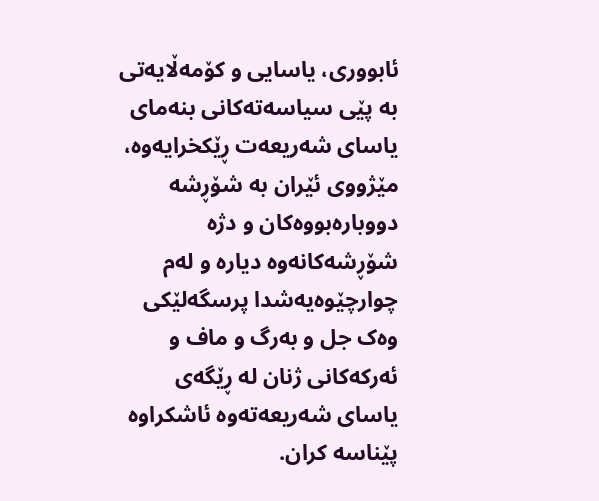ئابووری، یاسایی و کۆمەڵایەتی بە پێی سیاسەتەکانی بنەمای یاسای شەریعەت ڕێکخرایەوە، مێژووی ئێران بە شۆڕشە دووبارەبووەکان و دژە شۆڕشەکانەوە دیارە و لەم چوارچێوەیەشدا پرسگەلێکی وەک جل و بەرگ و ماف و ئەرکەکانی ژنان لە ڕێگەی یاسای شەریعەتەوە ئاشکراوە پێناسە کران.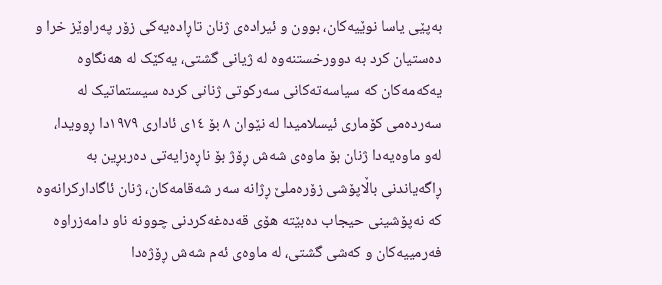بەپێی یاسا نوێیەکان، بوون و ئیرادەی ژنان تاڕادەیەکی زۆر پەراوێز خرا و دەستیان کرد بە دوورخستنەوە لە ژیانی گشتی، یەکێک لە هەنگاوە یەکەمەکان کە سیاسەتەکانی سەرکوتی ژنانی کردە سیستماتیک لە سەردەمی کۆماری ئیسلامیدا لە نێوان ٨ بۆ ١٤ی ئاداری ١٩٧٩دا ڕوویدا، لەو ماوەیەدا ژنان بۆ ماوەی شەش ڕۆژ بۆ ناڕەزایەتی دەربڕین بە ڕاگەیاندنی باڵاپۆشی زۆرەملێ ڕژانە سەر شەقامەکان، ژنان ئاگادارکرانەوە کە نەپۆشینی حیجاب دەبێتە هۆی قەدەغەکردنی چوونە ناو دامەزراوە فەرمییەکان و کەشی گشتی، لە ماوەی ئەم شەش ڕۆژەدا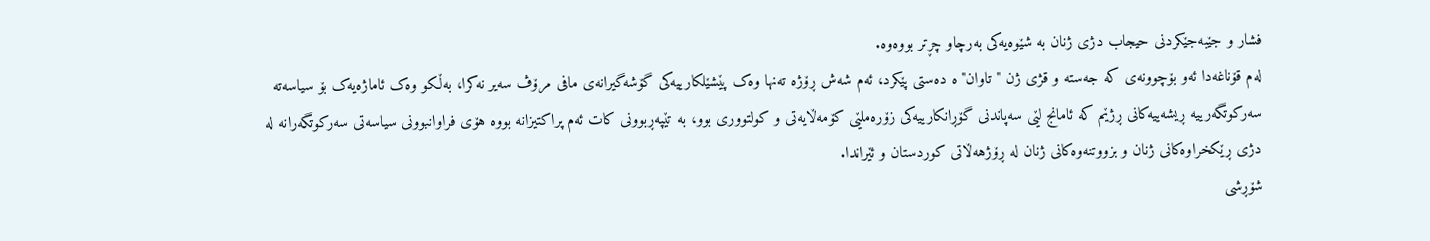فشار و جێبەجێکردنی حیجاب دژی ژنان بە شێوەیەکی بەرچاو چڕتر بووەوە.
لەم قۆناغەدا ئەو بۆچوونەی کە جەستە و قژی ژن "تاوان"ە دەستی پێکرد، ئەم شەش ڕۆژە تەنها وەک پێشێلکارییەکی گۆشەگیرانەی مافی مرۆڤ سەیر نەکرا، بەڵکو وەک ئاماژەیەک بۆ سیاسەتە سەرکوتگەرییە ڕیشەییەکانی ڕژێم کە ئامانج لێی سەپاندنی گۆڕانکارییەکی زۆرەملێی کۆمەڵایەتی و کولتووری بوو، بە تێپەڕبوونی کات ئەم پراکتیزانە بووە هۆی فراوانبوونی سیاسەتی سەرکوتگەرانە لە دژی ڕێکخراوەکانی ژنان و بزووتنەوەکانی ژنان لە ڕۆژهەڵاتی کوردستان و ئێراندا.
شۆڕشی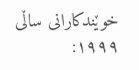خوێندکارانی ساڵی ١٩٩٩: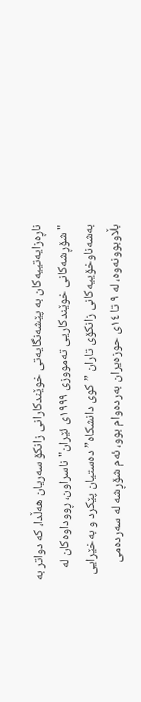ناڕەزایەتییەکان بە پێشەنگایەتی خوێندکارانی زانکۆ سەریان هەڵدا، کە دواتر بە "شۆڕشەکانی خوێندکاریی تەمووزی ١٩٩٩ی ئێران" ناسراون، ڕووداوەکان لە بەشەناوخۆییەکانی زانکۆی تاران ”كوی دانشكاه”دەستیان پێکرد و بەخێرایی بڵاوبوونەوە، لە ٩ تا ١٤ی حوزەیران بەردەوام بوو، ئەم شۆڕشە لە سەردەمی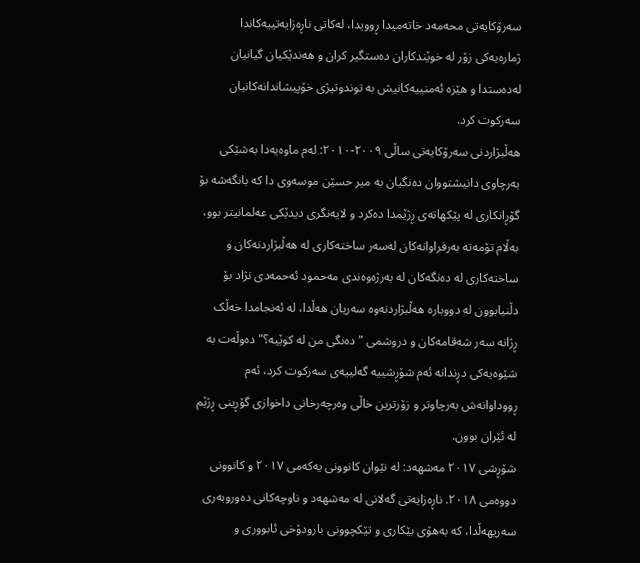سەرۆکایەتی محەمەد خاتەمیدا ڕوویدا، لەکاتی ناڕەزایەتییەکاندا ژمارەیەکی زۆر لە خوێندکاران دەستگیر کران و هەندێکیان گیانیان لەدەستدا و هێزە ئەمنییەکانیش بە توندوتیژی خۆپیشاندانەکانیان سەرکوت کرد.
هەڵبژاردنی سەرۆکایەتی ساڵی ٢٠٠٩-٢٠١٠: لەم ماوەیەدا بەشێکی بەرچاوی دانیشتووان دەنگیان بە میر حسێن موسەوی دا کە بانگەشە بۆ گۆڕانکاری لە پێکهاتەی ڕژێمدا دەکرد و لایەنگری دیدێکی عەلمانیتر بوو، بەڵام تۆمەتە بەرفراوانەکان لەسەر ساختەکاری لە هەڵبژاردنەکان و ساختەکاری لە دەنگەکان لە بەرژەوەندی مەحمود ئەحمەدی نژاد بۆ دڵنیابوون لە دووبارە هەڵبژاردنەوە سەریان هەڵدا، لە ئەنجامدا خەڵک ڕژانە سەر شەقامەکان و دروشمی "دەنگی من لە کوێیە؟" دەوڵەت بە شێوەیەکی دڕندانە ئەم شۆڕشییە گەلییەی سەرکوت کرد، ئەم ڕووداوانەش بەرچاوتر و زۆرترین خاڵی وەرچەرخانی داخوازی گۆڕینی ڕژێم لە ئێران بوون.
شۆڕشی ٢٠١٧ مەشهەد: لە نێوان کانوونی یەکەمی ٢٠١٧ و کانوونی دووەمی ٢٠١٨. ناڕەزایەتی گەلانی لە مەشهەد و ناوچەکانی دەوروبەری سەریهەڵدا، کە بەهۆی بێکاری و تێکچوونی بارودۆخی ئابووری و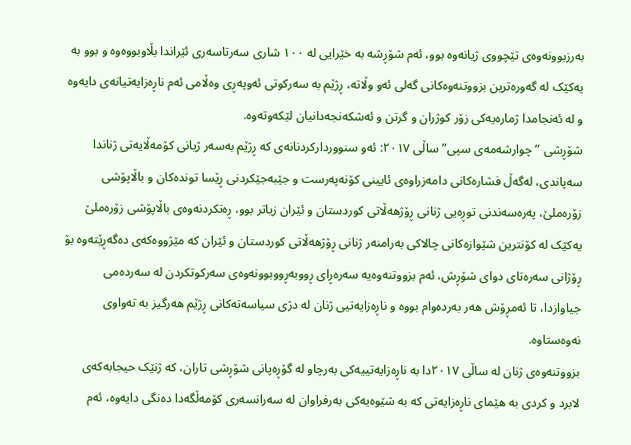بەرزبوونەوەی تێچووی ژیانەوە بوو، ئەم شۆڕشە بە خێرایی لە ١٠٠ شاری سەرتاسەری ئێراندا بڵاوبووەوە و بوو بە یەکێک لە گەورەترین بزووتنەوەکانی گەلی ئەو وڵاتە، ڕژێم بە سەرکوتی ئەوپەڕی وەڵامی ئەم ناڕەزایەتیانەی دایەوە و لە ئەنجامدا ژمارەیەکی زۆر کوژران و گرتن و ئەشکەنجەدانیان لێکەوتەوە.
شۆڕشی ”چوارشەمەی سپی” ساڵی ٢٠١٧: ئەو سنووردارکردنانەی کە ڕژێم بەسەر ژیانی کۆمەڵایەتی ژناندا سەپاندی، لەگەڵ فشارەکانی دامەزراوەی ئایینی کۆنەپەرست و جێبەجێکردنی ڕێسا توندەکان و باڵاپۆشی زۆرەملێ، پەرەسەندنی توڕەیی ژنانی ڕۆژهەڵاتی کوردستان و ئێران زیاتر بوو، ڕەتکردنەوەی باڵاپۆشی زۆرەملێ یەکێک لە کۆنترین شێوازەکانی چالاکی بەرامنەر ژنانی ڕۆژهەڵاتی کوردستان و ئێران کە مێژووەکەی دەگەڕێتەوە بۆ ڕۆژانی سەرەتای دوای شۆڕش، ئەم بزووتنەوەیە سەرەڕای ڕووبەڕووبوونەوەی سەرکوتکردن لە سەردەمی جیاوازدا، تا ئەمڕۆش هەر بەردەوام بووە و ناڕەزایەتیی ژنان لە دژی سیاسەتەکانی ڕژێم هەرگیز بە تەواوی نەوەستاوە.
بزووتنەوەی ژنان لە ساڵی ٢٠١٧دا بە ناڕەزایەتییەکی بەرچاو لە گۆڕەپانی شۆڕشی تاران، کە ژنێک حیجابەکەی لابرد و کردی بە هێمای ناڕەزایەتی کە بە شێوەیەکی بەرفراوان لە سەرانسەری کۆمەڵگەدا دەنگی دایەوە، ئەم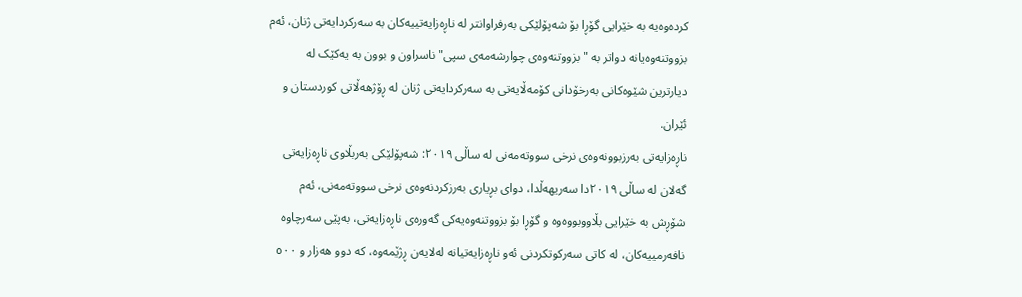کردەوەیە بە خێرایی گۆڕا بۆ شەپۆلێکی بەرفراوانتر لە ناڕەزایەتییەکان بە سەرکردایەتی ژنان، ئەم بزووتنەوەیانە دواتر بە "بزووتنەوەی چوارشەمەی سپی" ناسراون و بوون بە یەکێک لە دیارترین شێوەکانی بەرخۆدانی کۆمەڵایەتی بە سەرکردایەتی ژنان لە ڕۆژهەڵاتی کوردستان و ئێران.
ناڕەزایەتی بەرزبوونەوەی نرخی سووتەمەنی لە ساڵی ٢٠١٩: شەپۆلێکی بەربڵاوی ناڕەزایەتی گەلان لە ساڵی ٢٠١٩دا سەریهەڵدا، دوای بڕیاری بەرزکردنەوەی نرخی سووتەمەنی، ئەم شۆڕش بە خێرایی بڵاووبووەوە و گۆڕا بۆ بزووتنەوەیەکی گەورەی ناڕەزایەتی، بەپێی سەرچاوە نافەرمییەکان، لە کاتی سەرکوتکردنی ئەو ناڕەزایەتیانە لەلایەن ڕژێمەوە، کە دوو هەزار و ٥٠٠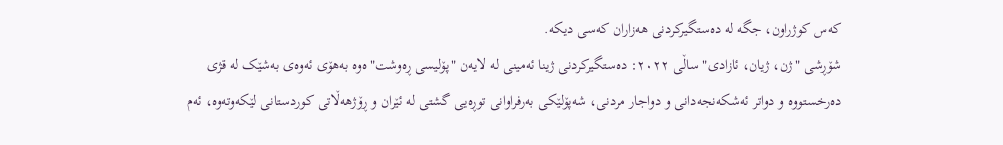کەس کوژراون، جگە لە دەستگیرکردنی هەزاران کەسی دیکە.
شۆڕشی "ژن، ژیان، ئازادی" ساڵی ٢٠٢٢: دەستگیرکردنی ژینا ئەمینی لە لایەن "پۆلیسی ڕەوشت"ەوە بەهۆی ئەوەی بەشێک لە قژی دەرخستووە و دواتر ئەشکەنجەدانی و دواجار مردنی، شەپۆلێکی بەرفراوانی توڕەیی گشتی لە ئێران و ڕۆژهەڵاتی کوردستانی لێکەوتەوە، ئەم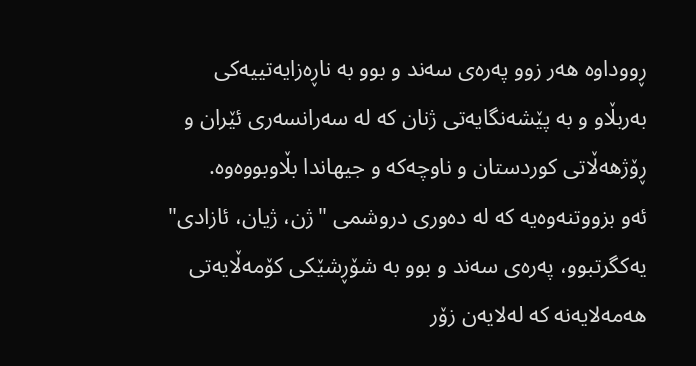ڕووداوە هەر زوو پەرەی سەند و بوو بە ناڕەزایەتییەکی بەربڵاو و بە پێشەنگایەتی ژنان کە لە سەرانسەری ئێران و ڕۆژهەڵاتی کوردستان و ناوچەکە و جیهاندا بڵاوبووەوە.
ئەو بزووتنەوەیە کە لە دەوری دروشمی "ژن، ژیان، ئازادی" یەکگرتبوو، پەرەی سەند و بوو بە شۆڕشێکی کۆمەڵایەتی هەمەلایەنە کە لەلایەن زۆر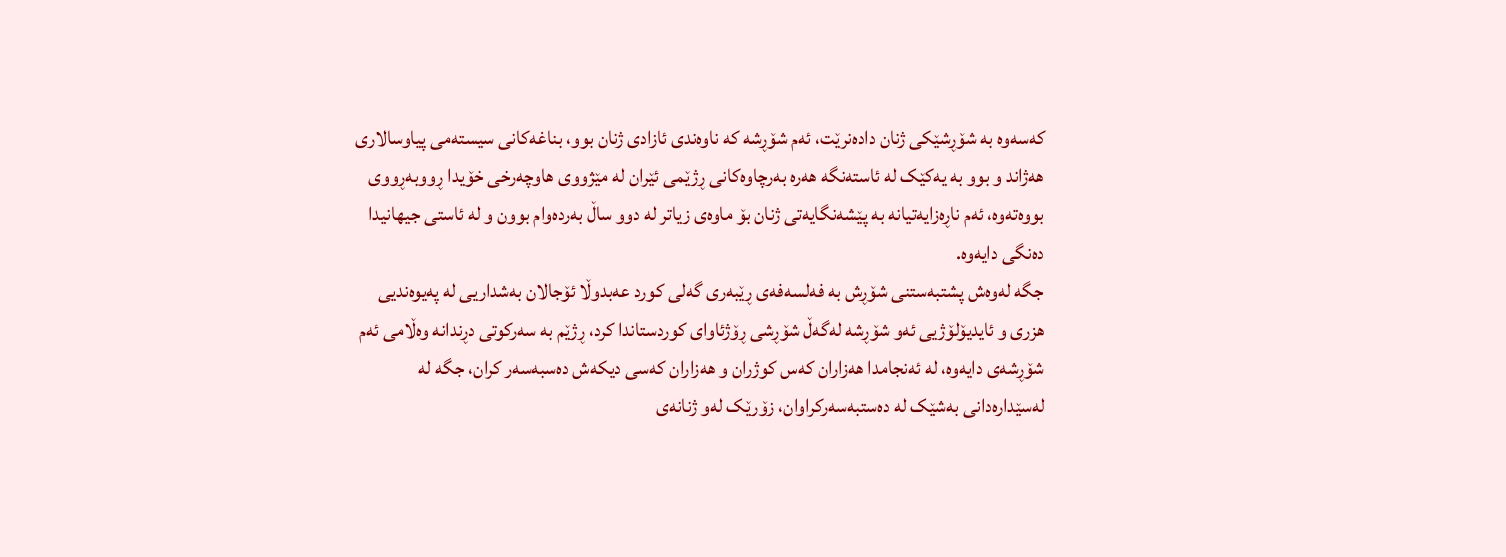کەسەوە بە شۆڕشێکی ژنان دادەنرێت، ئەم شۆڕشە کە ناوەندی ئازادی ژنان بوو، بناغەکانی سیستەمی پیاوسالاری هەژاند و بوو بە یەکێک لە ئاستەنگە هەرە بەرچاوەکانی ڕژێمی ئێران لە مێژووی هاوچەرخی خۆیدا ڕووبەڕووی بووەتەوە، ئەم ناڕەزایەتیانە بە پێشەنگایەتی ژنان بۆ ماوەی زیاتر لە دوو ساڵ بەردەوام بوون و لە ئاستی جیهانیدا دەنگی دایەوە.
جگە لەوەش پشتبەستنی شۆڕش بە فەلسەفەی ڕێبەری گەلی کورد عەبدوڵا ئۆجالان بەشداریی لە پەیوەندیی هزری و ئایدیۆلۆژیی ئەو شۆڕشە لەگەڵ شۆڕشی ڕۆژئاوای کوردستاندا کرد، ڕژێم بە سەرکوتی دڕندانە وەڵامی ئەم شۆڕشەی دایەوە، لە ئەنجامدا هەزاران کەس کوژران و هەزاران کەسی دیکەش دەسبەسەر کران، جگە لە لەسێدارەدانی بەشێک لە دەستبەسەرکراوان، زۆرێک لەو ژنانەی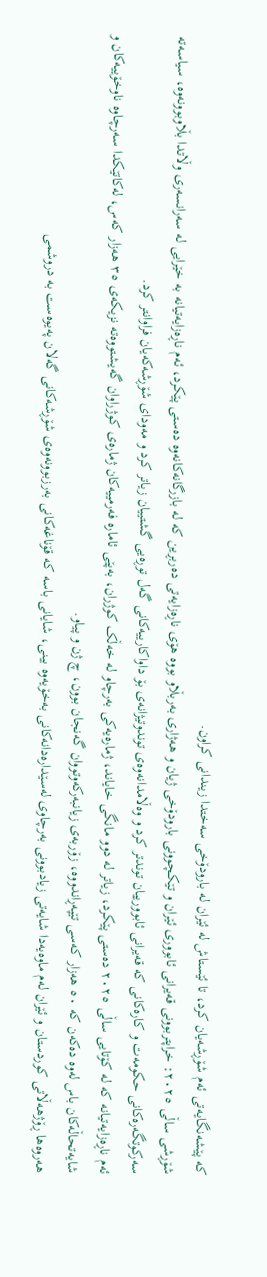کە پێشەنگایەتی ئەم شۆڕشەیان کرد، تا ئێستاش لە ئێران لە بارودۆخی سەختدا زیندانی کراون.
شۆڕشی ساڵی ٢٠٢٥: خراپتربوونی قەیرانی ئابووری ئێران و تێکچوونی بارودۆخی ژیان و هەژاری بەربڵاو بووە هۆی ناڕەزایەتی دەربڕین کە لە بازرگانەکانەوە دەستی پێکرد، ئەم ناڕەزایەتیانە بە خێرایی لە سەرانسەری وڵاتدا بڵاوبوونەوە، سیاسەتە سەرکوتگەرەکانی حکومەت و کارەکانی کە قەیرانی ئابوورییان توندتر کرد و وەڵامدانەوەی توندوتیژانەی بۆ داواکارییەکانی گەل توڕەیی گشتییان زیاتر کرد و مەودای شۆڕشەکەیان فراوانتر کرد.
ئەم ناڕەزایەتیانە کە لە کۆتایی ساڵی ٢٠٢٥ دەستی پێکرد، زیاتر لە دوو مانگی خایاند، ژمارەیەکی بەرچاو لە خەڵک کوژران، بەپێی ئامارە فەرمییەکان ژمارەی کوژراوان گەیشتووەتە نزیکەی ٣٥ هەزار کەس، لەکاتێکدا سەرچاوە ناوخۆییەکان و شایەتحاڵەکان باس لەوە دەکەن کە ٥٠ هەزار کەسی تێپەڕاندووە، زۆربەی زیانبەرکەوتووان گەنجان بوون، چ ژن و پیاو.
هەروەها ڕۆژهەڵاتی کوردستان و ئێران لەم ماوەیەدا شایەتی زیادبوونی بەرچاوی لەسێدارەدانەکانی بەخۆیەوە بینی، شایانی باسە کە قۆناغەکانی بەرزبوونەوەی شۆڕشەکانی گەلان پەیوەست بە دروشمی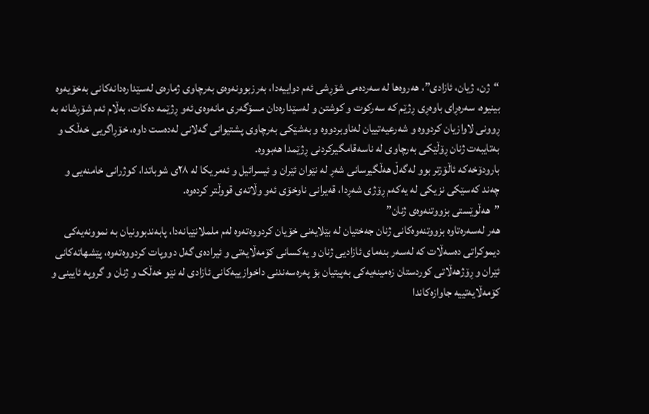“ژن، ژیان، ئازادی”، هەروەها لە سەردەمی شۆڕشی ئەم دواییەدا، بەرزبوونەوەی بەرچاوی ژمارەی لەسێدارەدانەکانی بەخۆیەوە بینیوە، سەرەڕای باوەڕی ڕژێم کە سەرکوت و کوشتن و لەسێدارەدان مسۆگەری مانەوەی ئەو ڕژێمە دەکات، بەڵام ئەم شۆڕشانە بە ڕوونی لاوازیان کردووە و شەرعیەتییان لەناوبردووە و بەشێکی بەرچاوی پشتیوانی گەلانی لەدەست داوە، خۆڕاگریی خەڵک و بەتایبەت ژنان ڕۆڵێکی بەرچاوی لە ناسەقامگیرکردنی ڕژێمدا هەبووە.
بارودۆخەکە ئاڵۆزتر بوو لەگەڵ هەڵگیرسانی شەڕ لە نێوان ئێران و ئیسرائیل و ئەمریکا لە ٢٨ی شوباتدا، کوژرانی خامنەیی و چەند کەسێکی نزیکی لە یەکەم ڕۆژی شەڕدا، قەیرانی ناوخۆی ئەو وڵاتەی قووڵتر کردەوە.
”هەڵوێستی بزووتنەوەی ژنان”
هەر لەسەرەتاوە بزووتنەوەکانی ژنان جەختیان لە بێلایەنی خۆیان کردووەتەوە لەم ململانێیانەدا، پابەندبوونیان بە نموونەیەکی دیموکراتی دەسەڵات کە لەسەر بنەمای ئازادیی ژنان و یەکسانی کۆمەڵایەتی و ئیرادەی گەل دووپات کردووەتەوە، پێشهاتەکانی ئێران و ڕۆژهەڵاتی کوردستان زەمینەیەکی بەپیتیان بۆ پەرەسەندنی داخوازییەکانی ئازادی لە نێو خەڵک و ژنان و گروپە ئایینی و کۆمەڵایەتییە جاوازەکاندا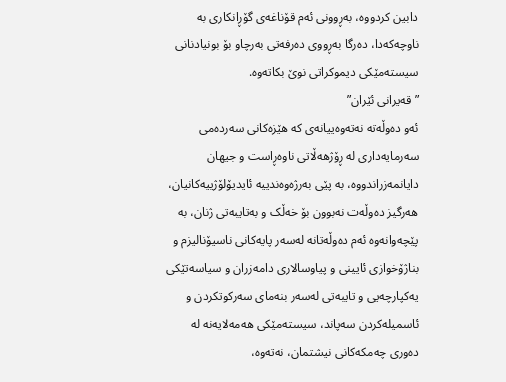دابین کردووە، بەڕوونی ئەم قۆناغەی گۆڕانکاری بە ناوچەکەدا، دەرگا بەڕووی دەرفەتی بەرچاو بۆ بونیادنانی سیستەمێکی دیموکراتی نوێ بکاتەوە.
”قەیرانی ئێران”
ئەو دەوڵەتە نەتەوەییانەی کە هێزەکانی سەردەمی سەرمایەداری لە ڕۆژهەڵاتی ناوەڕاست و جیهان دایانمەزراندووە، بە پێی بەرژەوەندییە ئایدیۆلۆژییەکانیان، هەرگیز دەوڵەت نەبوون بۆ خەڵک و بەتایبەتی ژنان، بە پێچەوانەوە ئەم دەوڵەتانە لەسەر پایەکانی ناسیۆنالیزم و بناژۆخوازی ئایینی و پیاوسالاری دامەزران و سیاسەتێکی یەکپارچەیی و تایبەتی لەسەر بنەمای سەرکوتکردن و ئاسمیلەکردن سەپاند، سیستەمێکی هەمەلایەنە لە دەوری چەمکەکانی نیشتمان، نەتەوە،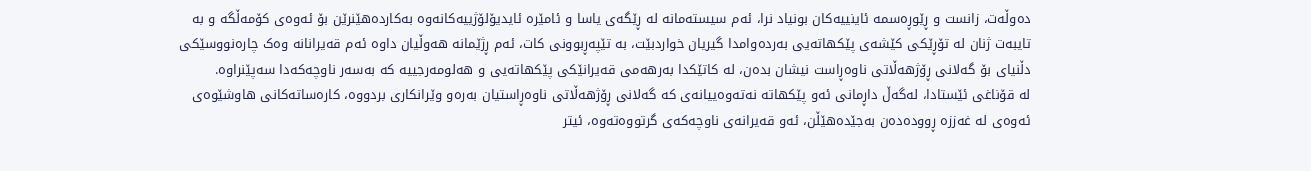دەوڵەت، زانست و ڕێوڕەسمە ئاینییەکان بونیاد نرا، ئەم سیستەمانە لە ڕێگەی یاسا و ئامێرە ئایدیۆلۆژییەکانەوە بەکاردەهێنرێن بۆ ئەوەی کۆمەڵگە و بە تایبەت ژنان لە تۆڕێکی کێشەی پێکهاتەیی بەردەوامدا گیریان خواردبێت، بە تێپەڕبوونی کات، ئەم ڕژێمانە هەوڵیان داوە ئەم قەیرانانە وەک چارەنووسێکی دڵنیای بۆ گەلانی ڕۆژهەڵاتی ناوەڕاست نیشان بدەن، لە کاتێکدا بەرهەمی قەیرانێکی پێکهاتەیی و هەلومەرجییە کە بەسەر ناوچەکەدا سەپێنراوە.
لە قۆناغی ئێستادا، لەگەڵ داڕمانی ئەو پێکهاتە نەتەوەییانەی کە گەلانی ڕۆژهەڵاتی ناوەڕاستیان بەرەو وێرانکاری بردووە، کارەساتەکانی هاوشێوەی ئەوەی لە غەززە ڕوودەدەن بەجێدەهێڵن، ئەو قەیرانەی ناوچەکەی گرتووەتەوە، ئیتر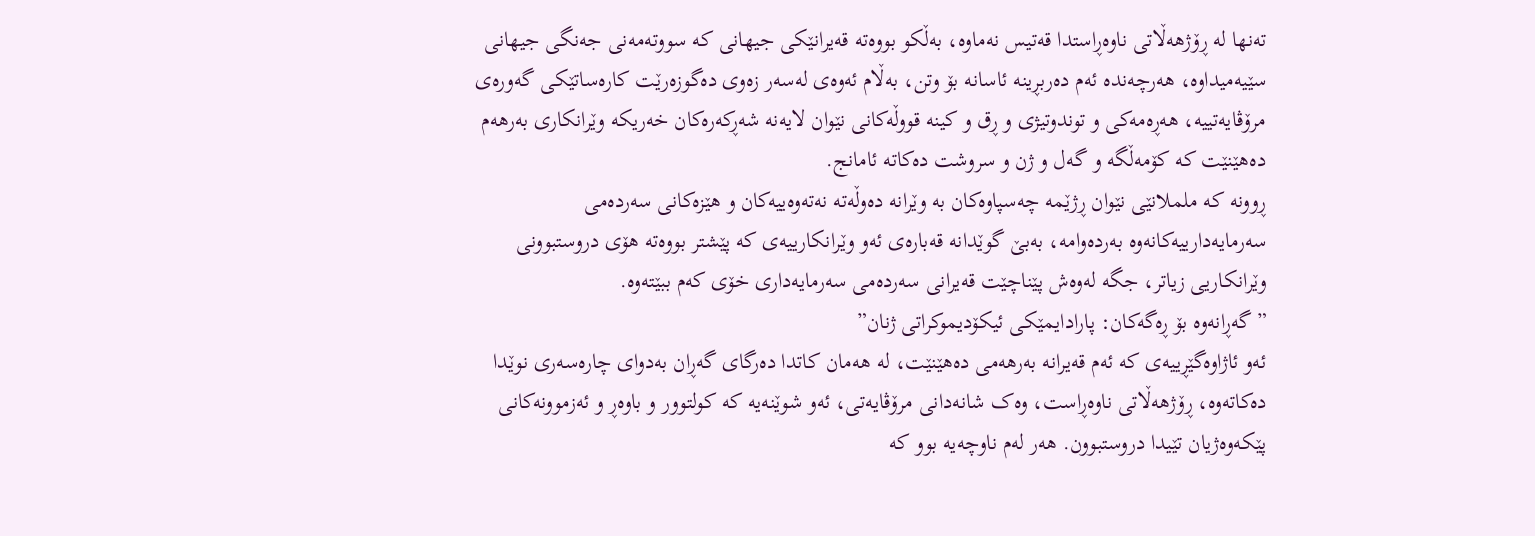تەنها لە ڕۆژهەڵاتی ناوەڕاستدا قەتیس نەماوە، بەڵکو بووەتە قەیرانێکی جیهانی کە سووتەمەنی جەنگی جیهانی سێیەمیداوە، هەرچەندە ئەم دەربڕینە ئاسانە بۆ وتن، بەڵام ئەوەی لەسەر زەوی دەگوزەرێت کارەساتێکی گەورەی مرۆڤایەتییە، هەڕەمەکی و توندوتیژی و ڕق و کینە قووڵەکانی نێوان لایەنە شەڕکەرەکان خەریکە وێرانکاری بەرهەم دەهێنێت کە کۆمەڵگە و گەل و ژن و سروشت دەکاتە ئامانج.
ڕوونە کە ململانێی نێوان ڕژێمە چەسپاوەکان بە وێرانە دەوڵەتە نەتەوەییەکان و هێزەکانی سەردەمی سەرمایەدارییەکانەوە بەردەوامە، بەبێ گوێدانە قەبارەی ئەو وێرانکارییەی کە پێشتر بووەتە هۆی دروستبوونی وێرانکاریی زیاتر، جگە لەوەش پێناچێت قەیرانی سەردەمی سەرمایەداری خۆی کەم ببێتەوە.
”گەڕانەوە بۆ ڕەگەکان: پارادایمێکی ئیکۆدیموکراتی ژنان”
ئەو ئاژاوەگێڕییەی کە ئەم قەیرانە بەرهەمی دەهێنێت، لە هەمان کاتدا دەرگای گەڕان بەدوای چارەسەری نوێدا دەکاتەوە، ڕۆژهەڵاتی ناوەڕاست، وەک شانەدانی مرۆڤایەتی، ئەو شوێنەیە کە کولتوور و باوەڕ و ئەزموونەکانی پێکەوەژیان تێیدا دروستبوون. هەر لەم ناوچەیە بوو کە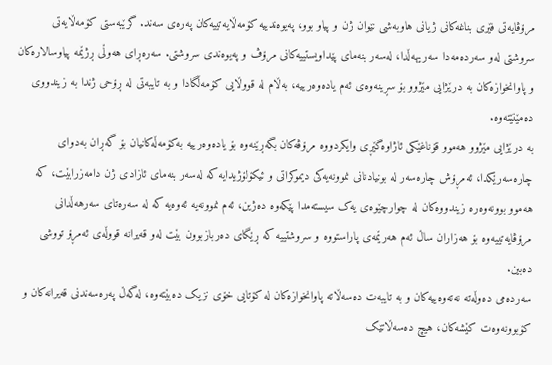مرۆڤایەتی فێری بناغەکانی ژیانی هاوبەشی نێوان ژن و پیاو بوو، پەیوەندییە کۆمەڵایەتییەکان پەرەی سەند. گرێبەستی کۆمەڵایەتی سروشتی لەو سەردەمەدا سەریهەڵدا، لەسەر بنەمای پێداویستییەکانی مرۆڤ و پەیوەندی سروشتی. سەرەڕای هەوڵی ڕژێمە پیاوسالارەکان و پاوانخوازەکان بە درێژایی مێژوو بۆ سڕینەوەی ئەم یادەوەرییە، بەڵام لە قووڵایی کۆمەڵگادا و بە تایبەتی لە ڕۆحی ژندا بە زیندووی دەمێنێتەوە.
بە درێژایی مێژوو هەموو قۆناغێکی ئاژاوەگێڕی وایکردووە مرۆڤەکان بگەڕێنەوە بۆ یادەوەرییە بەکۆمەڵەکانیان بۆ گەڕان بەدوای چارەسەرێکدا، ئەمڕۆش چارەسەر لە بونیادنانی نموونەیەکی دیموکراتی و ئیکۆلۆژیدایە کە لەسەر بنەمای ئازادی ژن دامەزرابێت، کە هەموو بوونەوەرە زیندووەکان لە چوارچێوەی یەک سیستەمدا پێکەوە دەژین، ئەم نموونەیە ئەوەیە کە لە سەرەتای سەرهەڵدانی مرۆڤایەتییەوە بۆ هەزاران ساڵ ئەم هەرێمەی پاراستووە و سروشتییە کە ڕێگای دەربازبوون بێت لەو قەیرانە قووڵەی ئەمڕۆ تووشی دەبین.
سەردەمی دەوڵەتە نەتەوەییەکان و بە تایبەت دەسەڵاتە پاوانخوازەکان لە کۆتایی خۆی نزیک دەبێتەوە، لەگەڵ پەرەسەندنی قەیرانەکان و کۆبوونەوەت کێشەکان، هیچ دەسەڵاتێک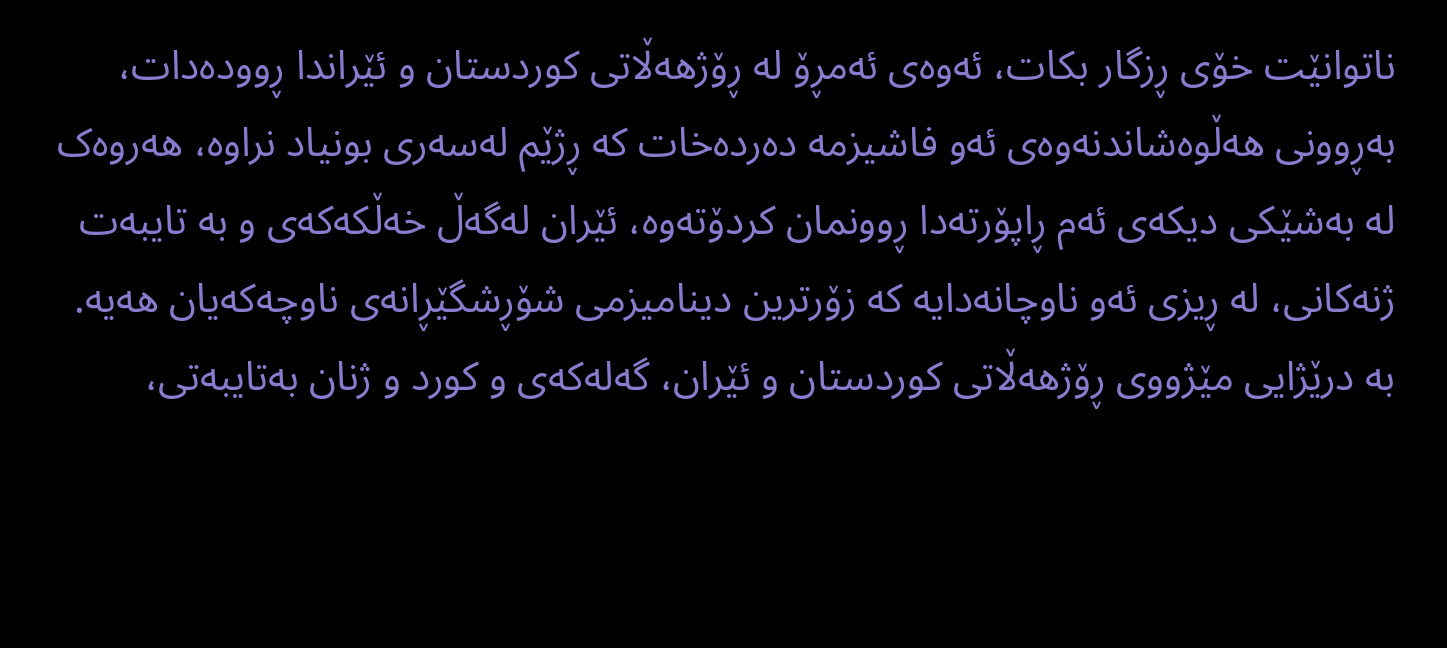ناتوانێت خۆی ڕزگار بکات، ئەوەی ئەمڕۆ لە ڕۆژهەڵاتی کوردستان و ئێراندا ڕوودەدات، بەڕوونی هەڵوەشاندنەوەی ئەو فاشیزمە دەردەخات کە ڕژێم لەسەری بونیاد نراوە، هەروەک لە بەشێکی دیکەی ئەم ڕاپۆرتەدا ڕوونمان کردۆتەوە، ئێران لەگەڵ خەڵکەکەی و بە تایبەت ژنەکانی، لە ڕیزی ئەو ناوچانەدایە کە زۆرترین دینامیزمی شۆڕشگێڕانەی ناوچەکەیان هەیە.
بە درێژایی مێژووی ڕۆژهەڵاتی کوردستان و ئێران، گەلەکەی و کورد و ژنان بەتایبەتی،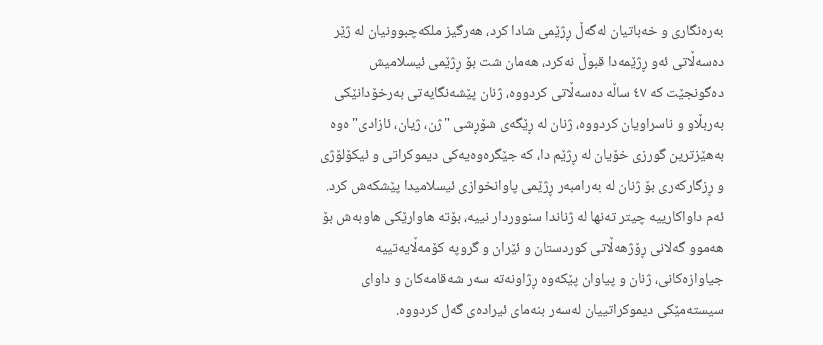بەرەنگاری و خەباتیان لەگەڵ ڕژێمی شادا کرد، هەرگیز ملکەچبوونیان لە ژێر دەسەڵاتی ئەو ڕژێمەدا قبوڵ نەکرد، هەمان شت بۆ ڕژێمی ئیسلامیش دەگونجێت کە ٤٧ ساڵە دەسەڵاتی کردووە، ژنان پێشەنگایەتی بەرخۆدانێکی بەربڵاو و ناسراویان کردووە، ژنان لە ڕێگەی شۆڕشی "ژن، ژیان، ئازادی"ەوە بەهێزترین گورزی خۆیان لە ڕژێم دا، کە جێگرەوەیەکی دیموکراتی و ئیکۆلۆژی و ڕزگارکەری بۆ ژنان لە بەرامبەر ڕژێمی پاوانخوازی ئیسلامیدا پێشکەش کرد.
ئەم داواکارییە چیتر تەنها لە ژناندا سنووردار نییە، بۆتە هاوارێکی هاوبەش بۆ هەموو گەلانی ڕۆژهەڵاتی کوردستان و ئێران و گروپە کۆمەڵایەتییە جیاوازەکانی، ژنان و پیاوان پێکەوە ڕژاونەتە سەر شەقامەکان و داوای سیستەمێکی دیموکراتییان لەسەر بنەمای ئیرادەی گەل کردووە.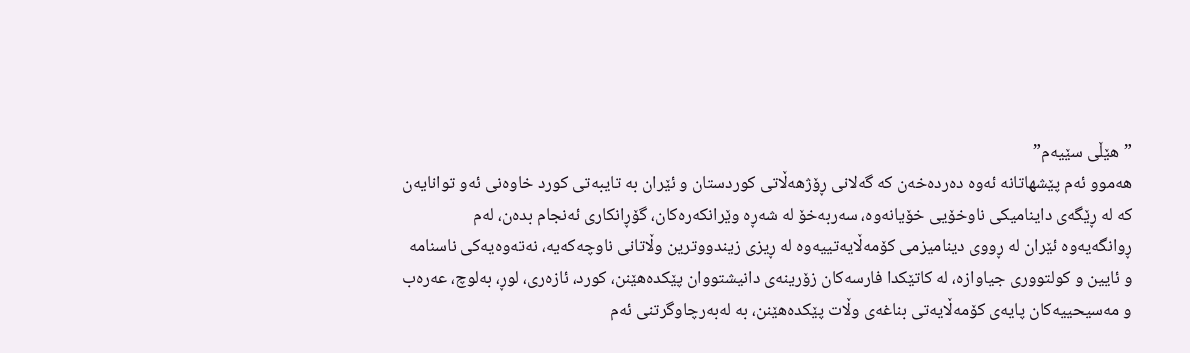”هێڵی سێیەم”
هەموو ئەم پێشهاتانە ئەوە دەردەخەن کە گەلانی ڕۆژهەڵاتی کوردستان و ئێران بە تایبەتی کورد خاوەنی ئەو توانایەن کە لە ڕێگەی داینامیکی ناوخۆیی خۆیانەوە، سەربەخۆ لە شەڕە وێرانکەرەکان، گۆڕانکاری ئەنجام بدەن، لەم ڕوانگەیەوە ئێران لە ڕووی دینامیزمی کۆمەڵایەتییەوە لە ڕیزی زیندووترین وڵاتانی ناوچەکەیە، نەتەوەیەکی ناسنامە و ئایین و کولتووری جیاوازە، لە کاتێکدا فارسەکان زۆرینەی دانیشتووان پێکدەهێنن، کورد، ئازەری، لوڕ، بەلوچ، عەرەب و مەسیحییەکان پایەی کۆمەڵایەتی بناغەی وڵات پێکدەهێنن، بە لەبەرچاوگرتنی ئەم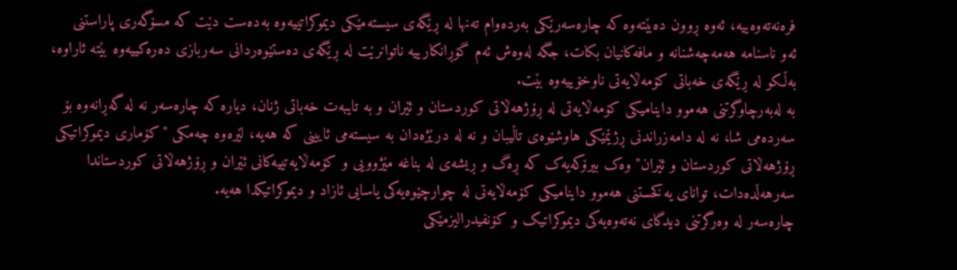فرەنەتەوەییە، ئەوە ڕوون دەبێتەوە کە چارەسەرێکی بەردەوام تەنها لە ڕێگەی سیستەمێکی دیموکراتییەوە بەدەست دێت کە مسۆگەری پاراستنی ئەو ناسنامە هەمەچەشنانە و مافەکانیان بکات، جگە لەوەش ئەم گۆڕانکارییە ناتوانرێت لە ڕێگەی دەستێوەردانی سەربازی دەرەکییەوە بێتە ئاراوە، بەڵکو لە ڕێگەی خەباتی کۆمەڵایەتی ناوخۆییەوە بێت.
بە لەبەرچاوگرتنی هەموو داینامیکی کۆمەڵایەتی لە ڕۆژهەڵاتی کوردستان و ئێران و بە تایبەت خەباتی ژنان، دیارە کە چارەسەر نە لە گەڕانەوە بۆ سەردەمی شا، نە لە دامەزراندنی ڕژێمێکی هاوشێوەی تاڵیبان و نە لە درێژەدان بە سیستەمی ئایینی کە هەیە، لێرەوە چەمکی "کۆماری دیموکراتیکی ڕۆژهەڵاتی کوردستان و ئێران" وەک بیرۆکەیەک کە ڕەگ و ڕیشەی لە بناغە مێژوویی و کۆمەڵایەتییەکانی ئێران و ڕۆژهەڵاتی کوردستاندا سەرهەڵدەدات، توانای یەکخستنی هەموو داینامیکی کۆمەڵایەتی لە چوارچێوەیەکی یاسایی ئازاد و دیموکراتیکدا هەیە.
چارەسەر لە وەرگرتنی دیدگای نەتەوەیەکی دیموکراتیک و کۆنفیدرالیزمێکی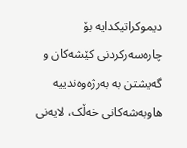دیموکراتیکدایە بۆ چارەسەرکردنی کێشەکان و گەیشتن بە بەرژەوەندییە هاوبەشەکانی خەڵک، لایەنی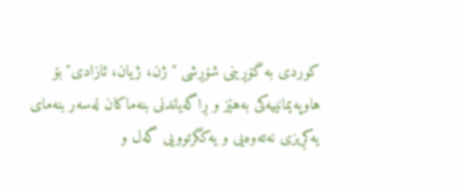کوردی بە گۆڕینی شۆڕشی "ژن، ژیان، ئازادی" بۆ هاوپەیمانییەکی بەهێز و ڕاگەیاندنی بنەماکان لەسەر بنەمای یەکڕیزی نەتەوەیی و یەکگرتوویی گەل و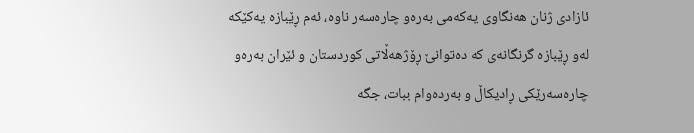ئازادی ژنان هەنگاوی یەکەمی بەرەو چارەسەر ناوە، ئەم ڕێبازە یەکێکە لەو ڕێبازە گرنگانەی کە دەتوانێ ڕۆژهەڵاتی کوردستان و ئێران بەرەو چارەسەرێکی ڕادیکاڵ و بەردەوام ببات، جگە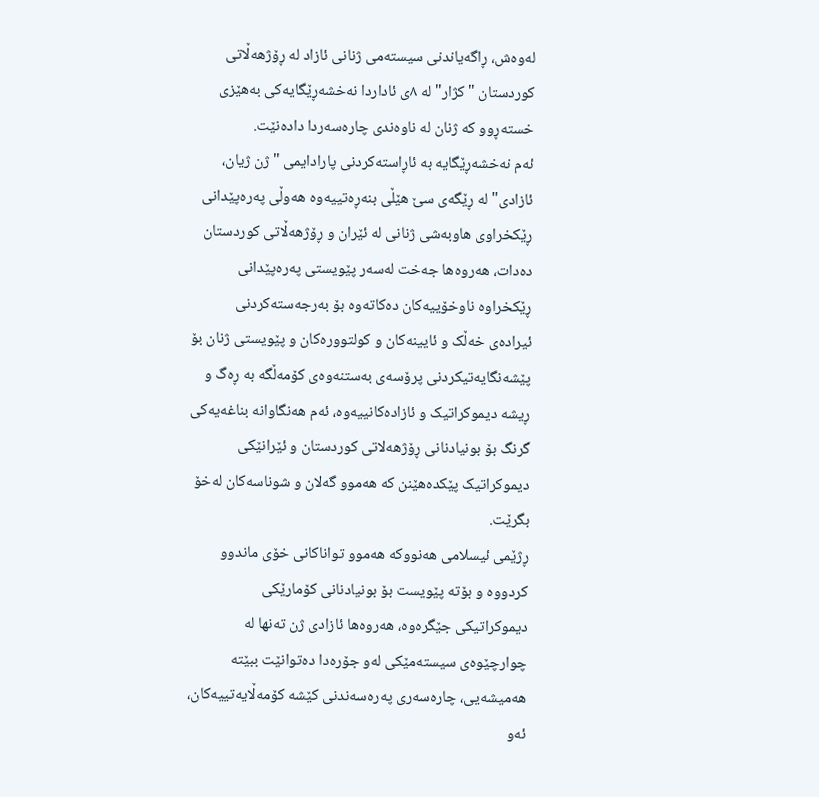لەوەش، ڕاگەیاندنی سیستەمی ژنانی ئازاد لە ڕۆژهەڵاتی کوردستان "کژار" لە ٨ی ئاداردا نەخشەڕێگایەکی بەهێزی خستەڕوو کە ژنان لە ناوەندی چارەسەردا دادەنێت.
ئەم نەخشەڕێگایە بە ئاڕاستەکردنی پارادایمی "ژن ژیان، ئازادی" لە ڕێگەی سێ هێڵی بنەڕەتییەوە هەوڵی پەرەپێدانی ڕێکخراوی هاوبەشی ژنانی لە ئێران و ڕۆژهەڵاتی کوردستان دەدات، هەروەها جەخت لەسەر پێویستی پەرەپێدانی ڕێکخراوە ناوخۆییەکان دەکاتەوە بۆ بەرجەستەکردنی ئیرادەی خەڵک و ئایینەکان و کولتوورەکان و پێویستی ژنان بۆ پێشەنگایەتیکردنی پرۆسەی بەستنەوەی کۆمەڵگە بە ڕەگ و ڕیشە دیموکراتیک و ئازادەکانییەوە، ئەم هەنگاوانە بناغەیەکی گرنگ بۆ بونیادنانی ڕۆژهەلاتی کوردستان و ئێرانێکی دیموکراتیک پێکدەهێنن کە هەموو گەلان و شوناسەکان لەخۆ بگرێت.
ڕژێمی ئیسلامی هەنووکە هەموو تواناکانی خۆی ماندوو کردووە و بۆتە پێویست بۆ بونیادنانی کۆمارێکی دیموکراتیکی جێگرەوە، هەروەها ئازادی ژن تەنها لە چوارچێوەی سیستەمێکی لەو جۆرەدا دەتوانێت ببێتە هەمیشەیی، چارەسەری پەرەسەندنی کێشە کۆمەڵایەتییەکان، ئەو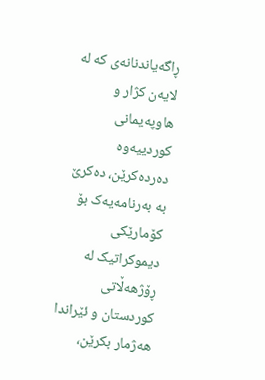ڕاگەیاندنانەی کە لە لایەن کژار و هاوپەیمانی کوردییەوە دەردەکرێن، دەکرێ بە بەرنامەیەک بۆ کۆمارێکی دیموکراتیک لە ڕۆژهەڵاتی کوردستان و ئێراندا هەژمار بکرێن،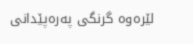لێرەوە گرنگی پەرەپێدانی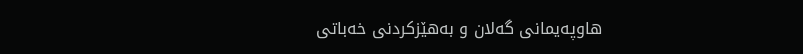هاوپەیمانی گەلان و بەهێزکردنی خەباتی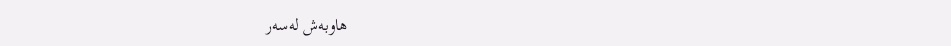هاوبەش لەسەر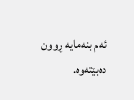ئەم بنەمایە ڕوون دەبێتەوە.